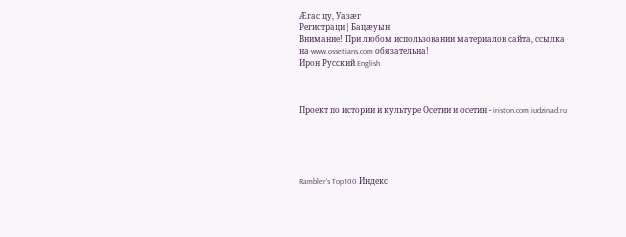Æгас цу, Уазæг
Регистраци| Бацæуын
Внимание! При любом использовании материалов сайта, ссылка на www.ossetians.com обязательна!
Ирон Русский English



Проект по истории и культуре Осетии и осетин - iriston.com iudzinad.ru





Rambler's Top100 Индекс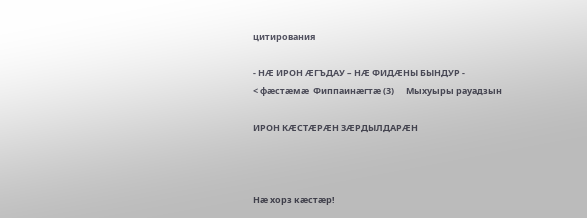цитирования

- НÆ ИРОН ÆГЪДАУ – НÆ ФИДÆНЫ БЫНДУР -
< фæстæмæ  Фиппаинæгтæ (3)      Мыхуыры рауадзын

ИРОН КÆСТÆРÆН ЗÆРДЫЛДАРÆН



Нæ хорз кæстæр!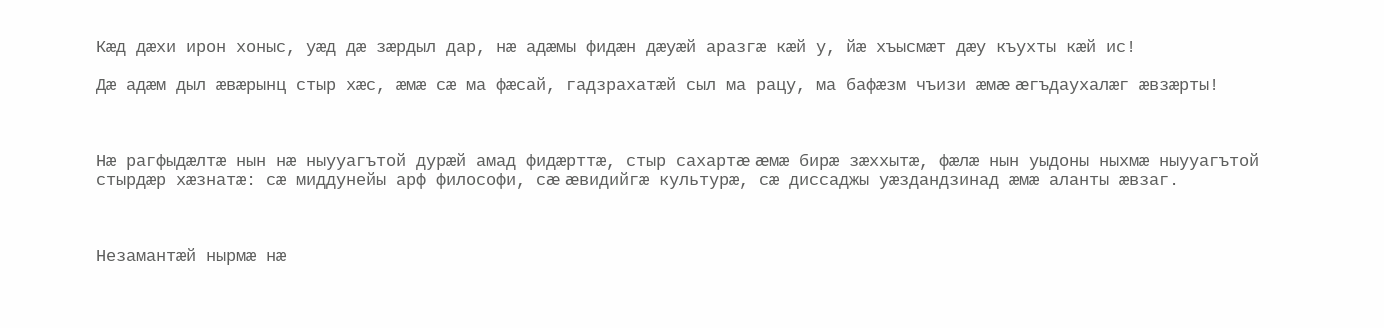Кæд дæхи ирон хоныс, уæд дæ зæрдыл дар, нæ адæмы фидæн дæуæй аразгæ кæй у, йæ хъысмæт дæу къухты кæй ис!

Дæ адæм дыл æвæрынц стыр хæс, æмæ сæ ма фæсай, гадзрахатæй сыл ма рацу, ма бафæзм чъизи æмæ æгъдаухалæг æвзæрты!



Нæ рагфыдæлтæ нын нæ ныууагътой дурæй амад фидæрттæ, стыр сахартæ æмæ бирæ зæххытæ, фæлæ нын уыдоны ныхмæ ныууагътой стырдæр хæзнатæ: сæ миддунейы арф философи, сæ æвидийгæ культурæ, сæ диссаджы уæздандзинад æмæ аланты æвзаг.



Незамантæй нырмæ нæ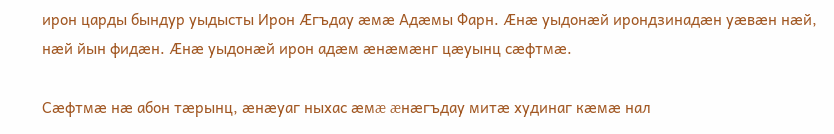ирон царды бындур уыдысты Ирон Æгъдау æмæ Адæмы Фарн. Æнæ уыдонæй ирондзинадæн уæвæн нæй, нæй йын фидæн. Æнæ уыдонæй ирон адæм æнæмæнг цæуынц сæфтмæ.

Сæфтмæ нæ абон тæрынц, æнæуаг ныхас æмæ æнæгъдау митæ худинаг кæмæ нал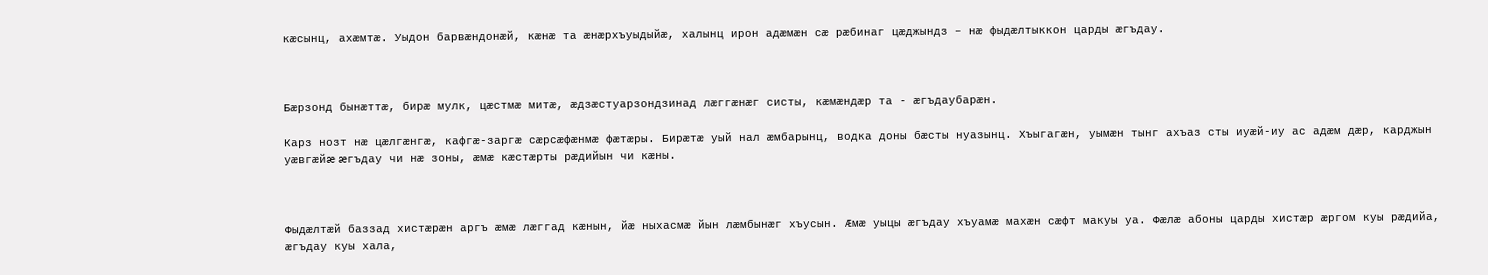кæсынц, ахæмтæ. Уыдон барвæндонæй, кæнæ та æнæрхъуыдыйæ, халынц ирон адæмæн сæ рæбинаг цæджындз – нæ фыдæлтыккон царды æгъдау.



Бæрзонд бынæттæ, бирæ мулк, цæстмæ митæ, æдзæстуарзондзинад лæггæнæг систы, кæмæндæр та - æгъдаубарæн.

Карз нозт нæ цæлгæнгæ, кафгæ-заргæ сæрсæфæнмæ фæтæры. Бирæтæ уый нал æмбарынц, водка доны бæсты нуазынц. Хъыгагæн, уымæн тынг ахъаз сты иуæй-иу ас адæм дæр, карджын уæвгæйæ æгъдау чи нæ зоны, æмæ кæстæрты рæдийын чи кæны.



Фыдæлтæй баззад хистæрæн аргъ æмæ лæггад кæнын, йæ ныхасмæ йын лæмбынæг хъусын. Æмæ уыцы æгъдау хъуамæ махæн сæфт макуы уа. Фæлæ абоны царды хистæр æргом куы рæдийа, æгъдау куы хала,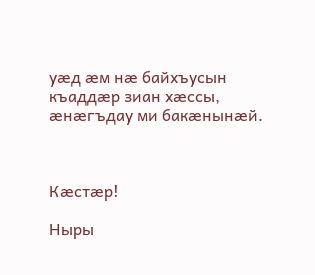уæд æм нæ байхъусын къаддæр зиан хæссы, æнæгъдау ми бакæнынæй.



Кæстæр!

Ныры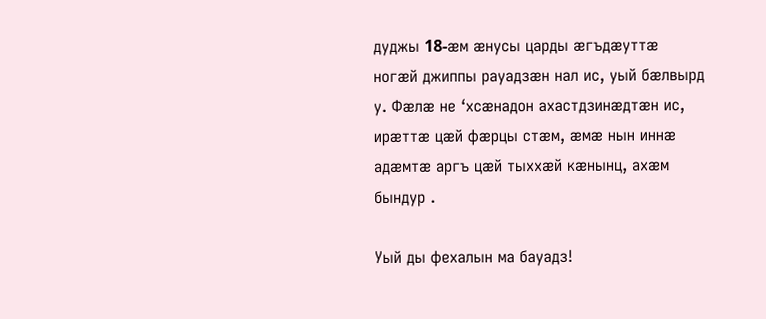дуджы 18-æм æнусы царды æгъдæуттæ ногæй джиппы рауадзæн нал ис, уый бæлвырд у. Фæлæ не ‘хсæнадон ахастдзинæдтæн ис, ирæттæ цæй фæрцы стæм, æмæ нын иннæ адæмтæ аргъ цæй тыххæй кæнынц, ахæм бындур .

Уый ды фехалын ма бауадз!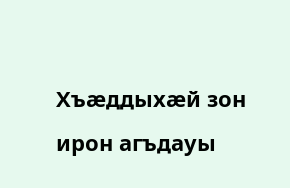Хъæддыхæй зон ирон агъдауы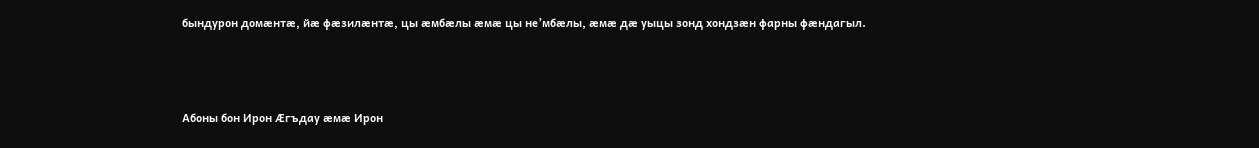бындурон домæнтæ, йæ фæзилæнтæ, цы æмбæлы æмæ цы не’мбæлы, æмæ дæ уыцы зонд хондзæн фарны фæндагыл.



Абоны бон Ирон Æгъдау æмæ Ирон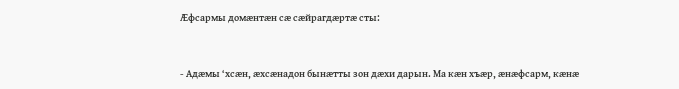Æфсармы домæнтæн сæ сæйрагдæртæ сты:



- Адæмы ‘хсæн, æхсæнадон бынæтты зон дæхи дарын. Ма кæн хъæр, æнæфсарм, кæнæ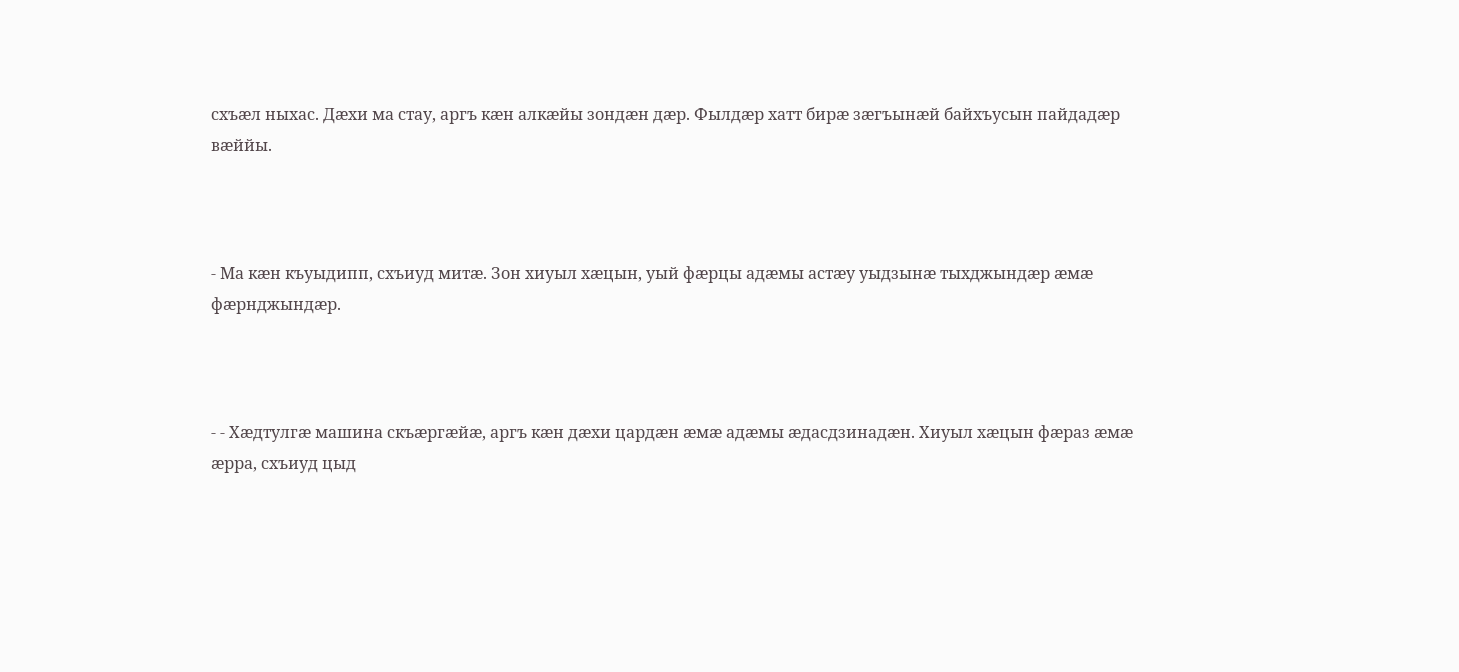схъæл ныхас. Дæхи ма стау, аргъ кæн алкæйы зондæн дæр. Фылдæр хатт бирæ зæгъынæй байхъусын пайдадæр вæййы.



- Ма кæн къуыдипп, схъиуд митæ. Зон хиуыл хæцын, уый фæрцы адæмы астæу уыдзынæ тыхджындæр æмæ фæрнджындæр.



- - Хæдтулгæ машина скъæргæйæ, аргъ кæн дæхи цардæн æмæ адæмы æдасдзинадæн. Хиуыл хæцын фæраз æмæ æрра, схъиуд цыд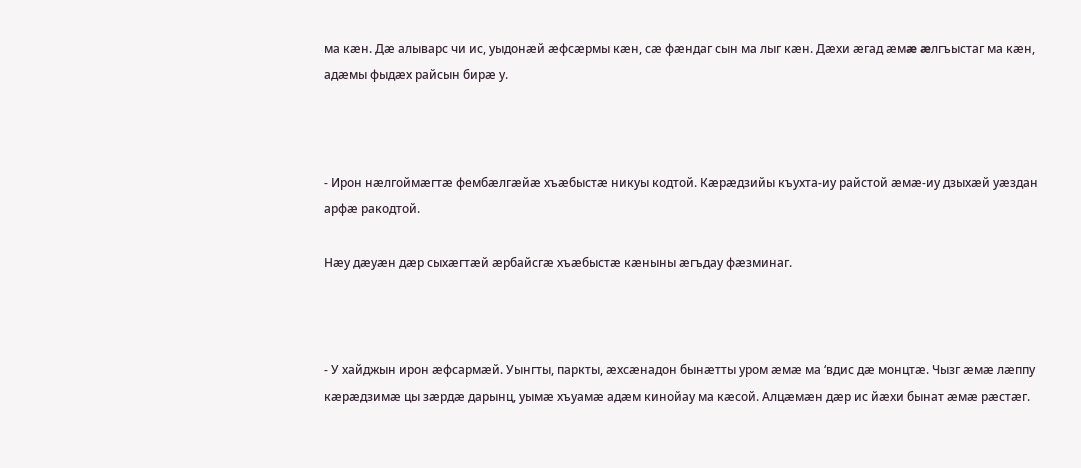ма кæн. Дæ алыварс чи ис, уыдонæй æфсæрмы кæн, сæ фæндаг сын ма лыг кæн. Дæхи æгад æмæ æлгъыстаг ма кæн, адæмы фыдæх райсын бирæ у.



- Ирон нæлгоймæгтæ фембæлгæйæ хъæбыстæ никуы кодтой. Кæрæдзийы къухта-иу райстой æмæ-иу дзыхæй уæздан арфæ ракодтой.

Нæу дæуæн дæр сыхæгтæй æрбайсгæ хъæбыстæ кæныны æгъдау фæзминаг.



- У хайджын ирон æфсармæй. Уынгты, паркты, æхсæнадон бынæтты уром æмæ ма ‘вдис дæ монцтæ. Чызг æмæ лæппу кæрæдзимæ цы зæрдæ дарынц, уымæ хъуамæ адæм кинойау ма кæсой. Алцæмæн дæр ис йæхи бынат æмæ рæстæг.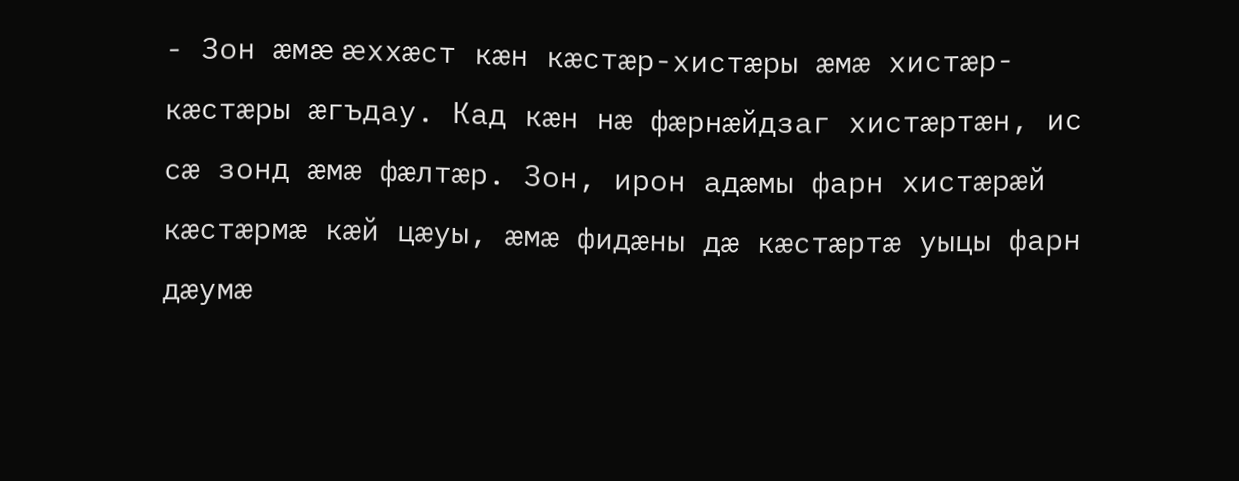- Зон æмæ æххæст кæн кæстæр-хистæры æмæ хистæр-кæстæры æгъдау. Кад кæн нæ фæрнæйдзаг хистæртæн, ис сæ зонд æмæ фæлтæр. Зон, ирон адæмы фарн хистæрæй кæстæрмæ кæй цæуы, æмæ фидæны дæ кæстæртæ уыцы фарн дæумæ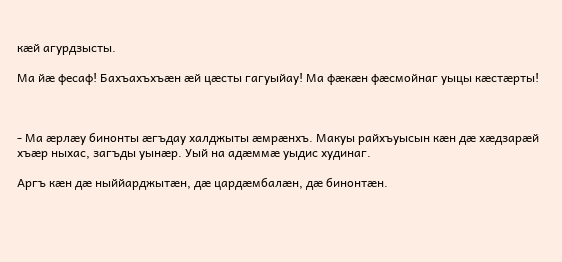кæй агурдзысты.

Ма йæ фесаф! Бахъахъхъæн æй цæсты гагуыйау! Ма фæкæн фæсмойнаг уыцы кæстæрты!



- Ма æрлæу бинонты æгъдау халджыты æмрæнхъ. Макуы райхъуысын кæн дæ хæдзарæй хъæр ныхас, загъды уынæр. Уый на адæммæ уыдис худинаг.

Аргъ кæн дæ ныййарджытæн, дæ цардæмбалæн, дæ бинонтæн.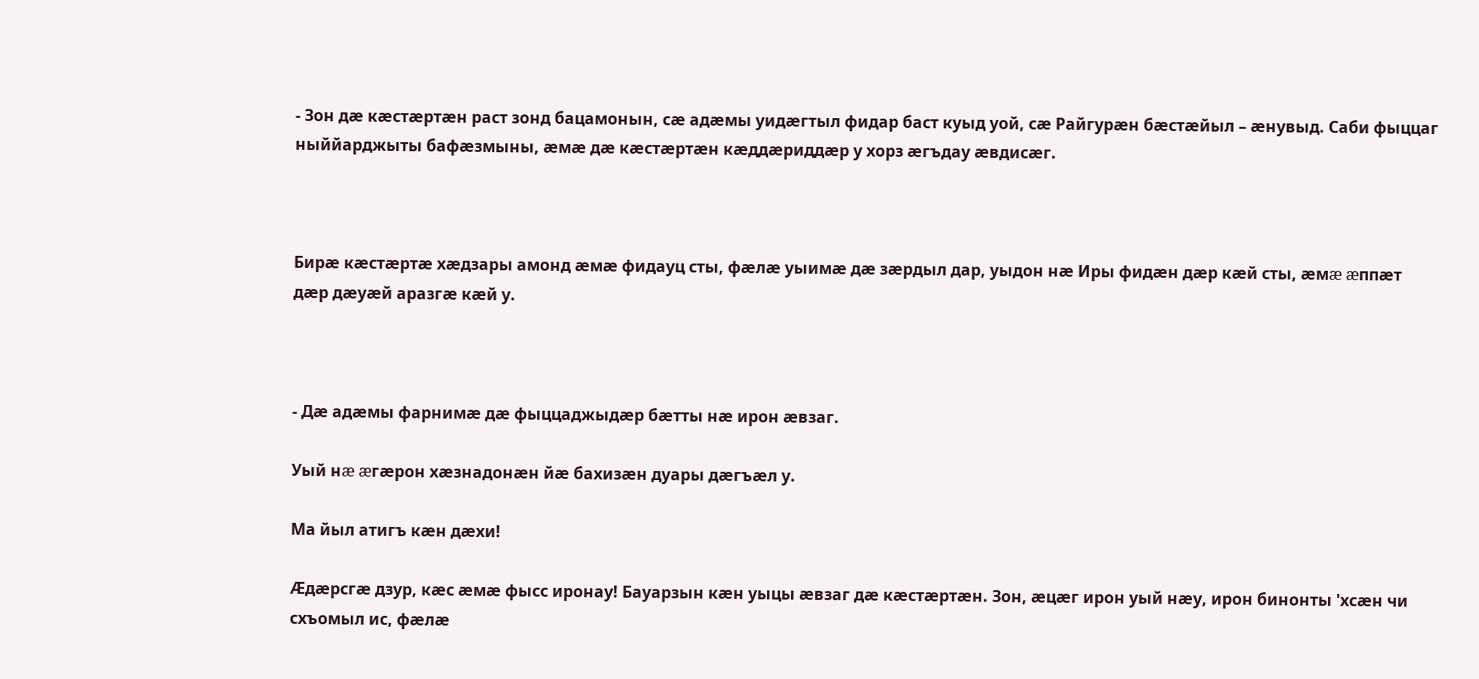- Зон дæ кæстæртæн раст зонд бацамонын, сæ адæмы уидæгтыл фидар баст куыд уой, сæ Райгурæн бæстæйыл – æнувыд. Саби фыццаг ныййарджыты бафæзмыны, æмæ дæ кæстæртæн кæддæриддæр у хорз æгъдау æвдисæг.



Бирæ кæстæртæ хæдзары амонд æмæ фидауц сты, фæлæ уыимæ дæ зæрдыл дар, уыдон нæ Иры фидæн дæр кæй сты, æмæ æппæт дæр дæуæй аразгæ кæй у.



- Дæ адæмы фарнимæ дæ фыццаджыдæр бæтты нæ ирон æвзаг.

Уый нæ æгæрон хæзнадонæн йæ бахизæн дуары дæгъæл у.

Ма йыл атигъ кæн дæхи!

Æдæрсгæ дзур, кæс æмæ фысс иронау! Бауарзын кæн уыцы æвзаг дæ кæстæртæн. Зон, æцæг ирон уый нæу, ирон бинонты 'хсæн чи схъомыл ис, фæлæ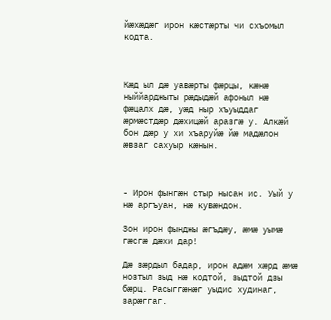йæхæдæг ирон кæстæрты чи схъомыл кодта.



Кæд ыл дæ уавæрты фæрцы, кæнæ ныййарджыты рæдыдæй афоныл нæ фæцалх дæ, уæд ныр хъуыддаг æрмæстдæр дæхицæй аразгæ у. Алкæй бон дæр у хи хъаруйæ йæ мадæлон æвзаг сахуыр кæнын.



- Ирон фынгæн стыр нысан ис. Уый у нæ аргъуан, нæ кувæндон.

Зон ирон фынджы æгъдæу, æмæ уымæ гæсгæ дæхи дар!

Дæ зæрдыл бадар, ирон адæм хæрд æмæ нозтыл зыд нæ кодтой, зыдтой дзы бæрц. Расыггæнæг уыдис худинаг, зарæггаг.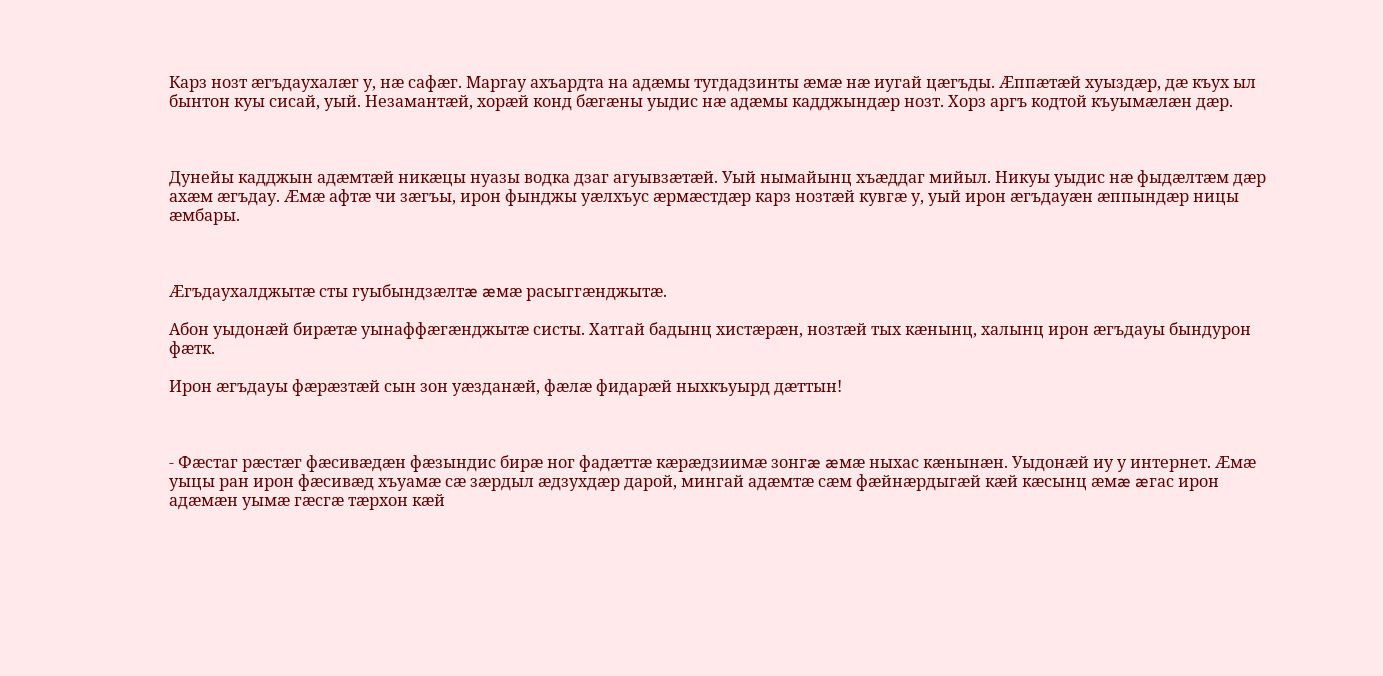Карз нозт æгъдаухалæг у, нæ сафæг. Маргау ахъардта на адæмы тугдадзинты æмæ нæ иугай цæгъды. Æппæтæй хуыздæр, дæ къух ыл бынтон куы сисай, уый. Незамантæй, хорæй конд бæгæны уыдис нæ адæмы кадджындæр нозт. Хорз аргъ кодтой къуымæлæн дæр.



Дунейы кадджын адæмтæй никæцы нуазы водка дзаг агуывзæтæй. Уый нымайынц хъæддаг мийыл. Никуы уыдис нæ фыдæлтæм дæр ахæм æгъдау. Æмæ афтæ чи зæгъы, ирон фынджы уæлхъус æрмæстдæр карз нозтæй кувгæ у, уый ирон æгъдауæн æппындæр ницы æмбары.



Æгъдаухалджытæ сты гуыбындзæлтæ æмæ расыггæнджытæ.

Абон уыдонæй бирæтæ уынаффæгæнджытæ систы. Хатгай бадынц хистæрæн, нозтæй тых кæнынц, халынц ирон æгъдауы бындурон фæтк.

Ирон æгъдауы фæрæзтæй сын зон уæзданæй, фæлæ фидарæй ныхкъуырд дæттын!



- Фæстаг рæстæг фæсивæдæн фæзындис бирæ ног фадæттæ кæрæдзиимæ зонгæ æмæ ныхас кæнынæн. Уыдонæй иу у интернет. Æмæ уыцы ран ирон фæсивæд хъуамæ сæ зæрдыл æдзухдæр дарой, мингай адæмтæ сæм фæйнæрдыгæй кæй кæсынц æмæ æгас ирон адæмæн уымæ гæсгæ тæрхон кæй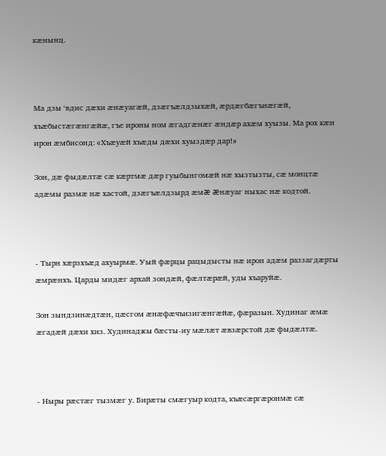кæнынц.



Ма дзы ‘вдис дæхи æнæуагæй, дзæгъæлдзыхæй, æрдæгбæгънæгæй, хъæбыстæгæнгæйæ, гъе ироны ном æгадгæнæг æндæр ахæм хуызы. Ма рох кæн ирон æмбисонд: «Хъæуæй хъæды дæхи хуыздæр дар!»

Зон, дæ фыдæлтæ сæ кæртмæ дæр гуыбынгомæй нæ хызтызты, сæ монцтæ адæмы размæ нæ хастой, дзæгъæлдзырд æмæ æнæуаг ныхас нæ кодтой.



- Тырн хæрзхъæд ахуырмæ. Уый фæрцы рацыдысты нæ ирон адæм раззагдæрты æмрæнхъ. Царды мидæг архай зондæй, фæлтæрæй, уды хъаруйæ.

Зон зындзинæдтæн, цæсгом æнæфæчъизигæнгæйæ, фæразын. Худинаг æмæ æгадæй дæхи хиз. Худинаджы бæсты-иу мæлæт æвзæрстой дæ фыдæлтæ.



- Ныры рæстæг тызмæг у. Бирæты смæгуыр кодта, къæсæргæронмæ сæ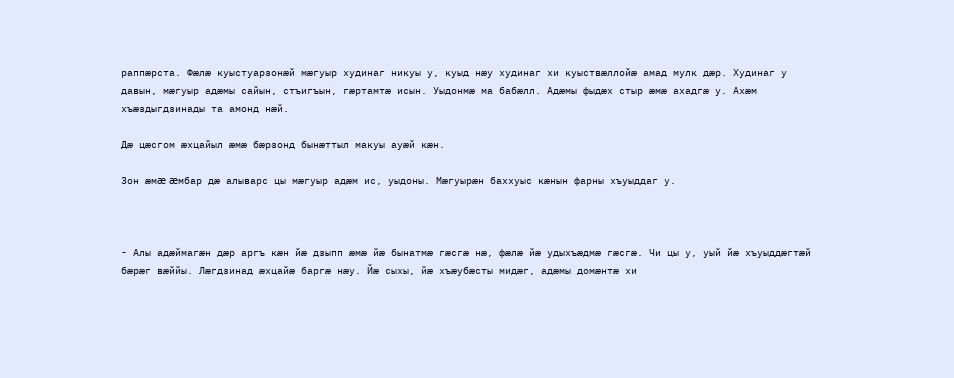раппæрста. Фæлæ куыстуарзонæй мæгуыр худинаг никуы у, куыд нæу худинаг хи куыствæллойæ амад мулк дæр. Худинаг у давын, мæгуыр адæмы сайын, стъигъын, гæртамтæ исын. Уыдонмæ ма бабæлл. Адæмы фыдæх стыр æмæ ахадгæ у. Ахæм хъæздыгдзинады та амонд нæй.

Дæ цæсгом æхцайыл æмæ бæрзонд бынæттыл макуы ауæй кæн.

Зон æмæ æмбар дæ алыварс цы мæгуыр адæм ис, уыдоны. Мæгуырæн баххуыс кæнын фарны хъуыддаг у.



- Алы адæймагæн дæр аргъ кæн йæ дзыпп æмæ йæ бынатмæ гæсгæ нæ, фæлæ йæ удыхъæдмæ гæсгæ. Чи цы у, уый йæ хъуыддæгтæй бæрæг вæййы. Лæгдзинад æхцайæ баргæ нæу. Йæ сыхы, йæ хъæубæсты мидæг, адæмы домæнтæ хи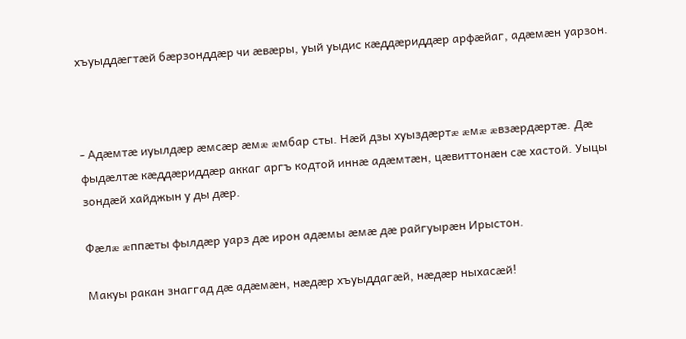хъуыддæгтæй бæрзонддæр чи æвæры, уый уыдис кæддæриддæр арфæйаг, адæмæн уарзон.



- Адæмтæ иуылдæр æмсæр æмæ æмбар сты. Нæй дзы хуыздæртæ æмæ æвзæрдæртæ. Дæ фыдæлтæ кæддæриддæр аккаг аргъ кодтой иннæ адæмтæн, цæвиттонæн сæ хастой. Уыцы зондæй хайджын у ды дæр.

Фæлæ æппæты фылдæр уарз дæ ирон адæмы æмæ дæ райгуырæн Ирыстон.

Макуы ракан знаггад дæ адæмæн, нæдæр хъуыддагæй, нæдæр ныхасæй!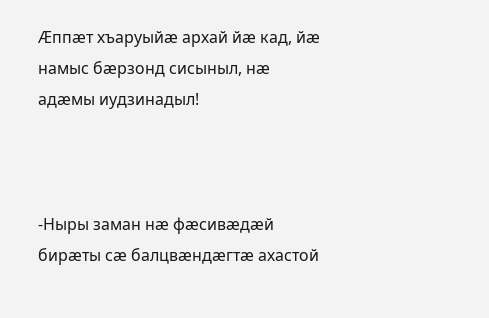Æппæт хъаруыйæ архай йæ кад, йæ намыс бæрзонд сисыныл, нæ адæмы иудзинадыл!



-Ныры заман нæ фæсивæдæй бирæты сæ балцвæндæгтæ ахастой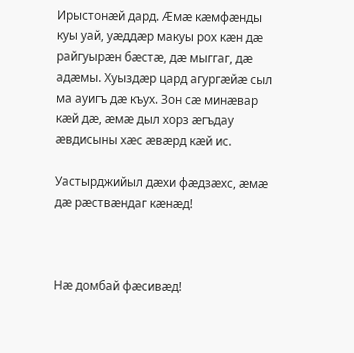Ирыстонæй дард. Æмæ кæмфæнды куы уай, уæддæр макуы рох кæн дæ райгуырæн бæстæ, дæ мыггаг, дæ адæмы. Хуыздæр цард агургæйæ сыл ма ауигъ дæ къух. Зон сæ минæвар кæй дæ, æмæ дыл хорз æгъдау æвдисыны хæс æвæрд кæй ис.

Уастырджийыл дæхи фæдзæхс, æмæ дæ рæствæндаг кæнæд!



Нæ домбай фæсивæд!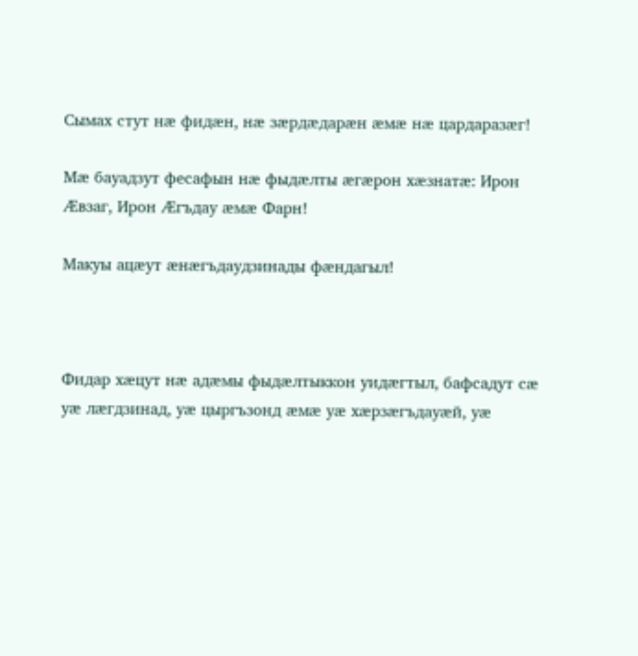Сымах стут нæ фидæн, нæ зæрдæдарæн æмæ нæ цардаразæг!

Мæ бауадзут фесафын нæ фыдæлты æгæрон хæзнатæ: Ирон Æвзаг, Ирон Æгъдау æмæ Фарн!

Макуы ацæут æнæгъдаудзинады фæндагыл!



Фидар хæцут нæ адæмы фыдæлтыккон уидæгтыл, бафсадут сæ уæ лæгдзинад, уæ цыргъзонд æмæ уæ хæрзæгъдауæй, уæ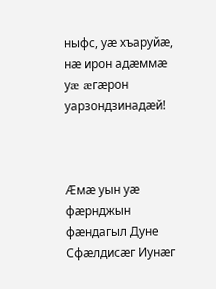ныфс, уæ хъаруйæ, нæ ирон адæммæ уæ æгæрон уарзондзинадæй!



Æмæ уын уæ фæрнджын фæндагыл Дуне Сфæлдисæг Иунæг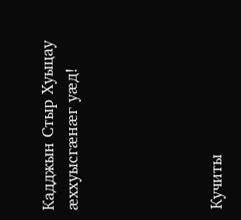Кадджын Стыр Хуыцау æххуысгæнæг уæд!





Кучиты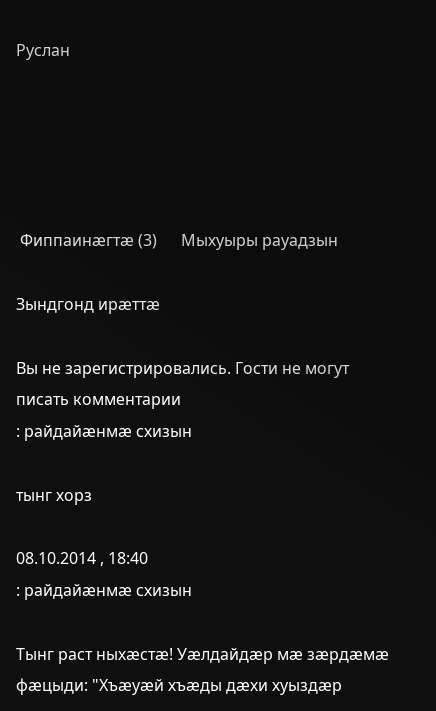Руслан





 Фиппаинæгтæ (3)      Мыхуыры рауадзын

Зындгонд ирæттæ

Вы не зарегистрировались. Гости не могут писать комментарии
: райдайæнмæ схизын

тынг хорз

08.10.2014 , 18:40
: райдайæнмæ схизын

Тынг раст ныхæстæ! Уæлдайдæр мæ зæрдæмæ фæцыди: "Хъæуæй хъæды дæхи хуыздæр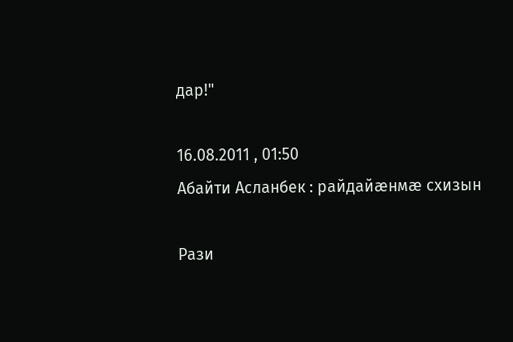дар!"

16.08.2011 , 01:50
Абайти Асланбек : райдайæнмæ схизын

Рази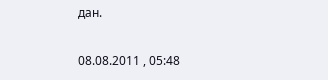дан.

08.08.2011 , 05:48